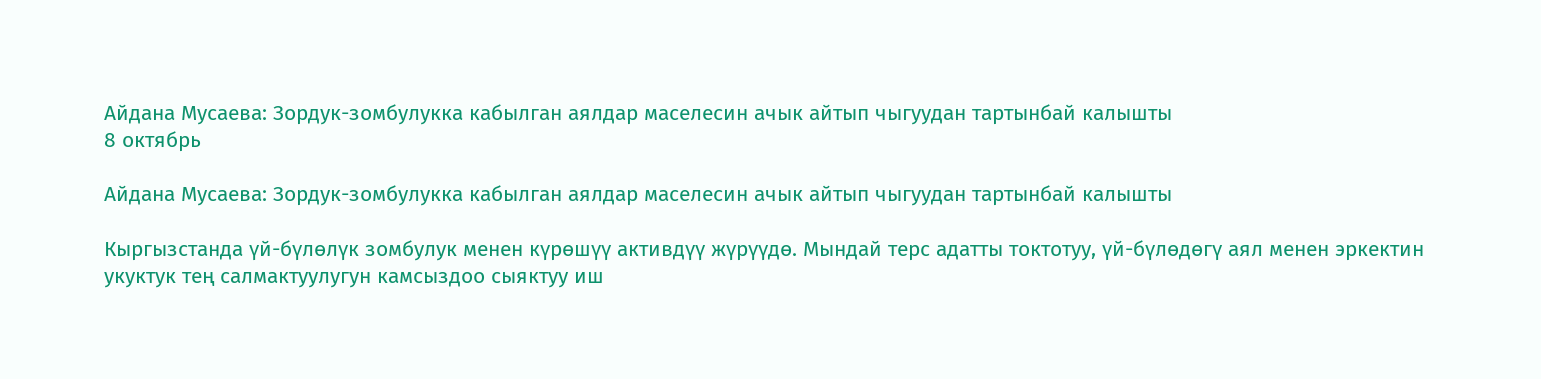Айдана Мусаева: Зордук-зомбулукка кабылган аялдар маселесин ачык айтып чыгуудан тартынбай калышты
8 октябрь

Айдана Мусаева: Зордук-зомбулукка кабылган аялдар маселесин ачык айтып чыгуудан тартынбай калышты

Кыргызстанда үй-бүлөлүк зомбулук менен күрөшүү активдүү жүрүүдө. Мындай терс адатты токтотуу, үй-бүлөдөгү аял менен эркектин укуктук тең салмактуулугун камсыздоо сыяктуу иш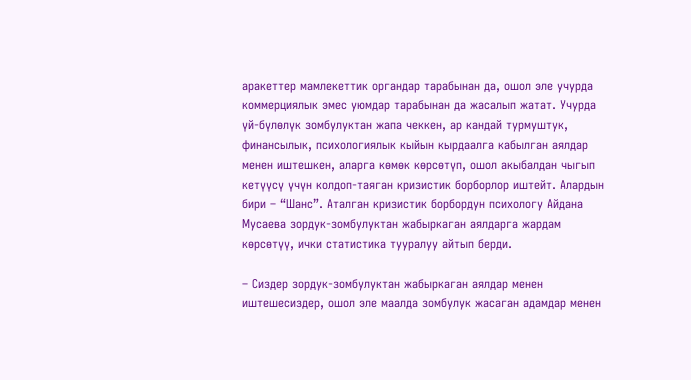аракеттер мамлекеттик органдар тарабынан да, ошол эле учурда коммерциялык эмес уюмдар тарабынан да жасалып жатат. Учурда үй-бүлөлүк зомбулуктан жапа чеккен, ар кандай турмуштук, финансылык, психологиялык кыйын кырдаалга кабылган аялдар менен иштешкен, аларга көмөк көрсөтүп, ошол акыбалдан чыгып кетүүсү үчүн колдоп-таяган кризистик борборлор иштейт. Алардын бири – “Шанс”. Аталган кризистик борбордун психологу Айдана Мусаева зордук-зомбулуктан жабыркаган аялдарга жардам көрсөтүү, ички статистика тууралуу айтып берди.

– Сиздер зордук-зомбулуктан жабыркаган аялдар менен иштешесиздер, ошол эле маалда зомбулук жасаган адамдар менен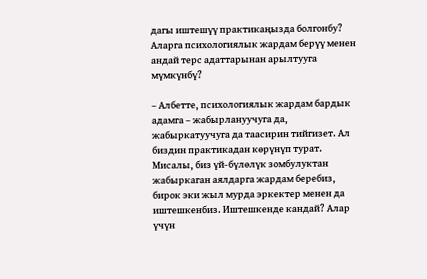дагы иштешүү практикаңызда болгонбу? Аларга психологиялык жардам берүү менен андай терс адаттарынан арылтууга мүмкүнбү?

– Албетте, психологиялык жардам бардык адамга – жабырлануучуга да, жабыркатуучуга да таасирин тийгизет. Ал биздин практикадан көрүнүп турат. Мисалы, биз үй-бүлөлүк зомбулуктан жабыркаган аялдарга жардам беребиз, бирок эки жыл мурда эркектер менен да иштешкенбиз. Иштешкенде кандай? Алар үчүн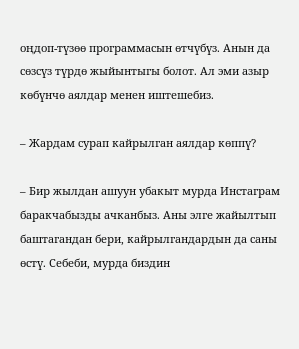оңдоп-түзөө программасын өтчүбүз. Анын да сөзсүз түрдө жыйынтыгы болот. Ал эми азыр көбүнчө аялдар менен иштешебиз.

– Жардам сурап кайрылган аялдар көппү?

– Бир жылдан ашуун убакыт мурда Инстаграм баракчабызды ачканбыз. Аны элге жайылтып баштагандан бери, кайрылгандардын да саны өстү. Себеби, мурда биздин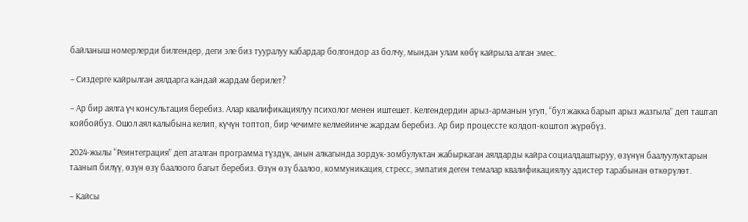байланыш номерлерди билгендер, деги эле биз тууралуу кабардар болгондор аз болчу, мындан улам көбү кайрыла алган эмес.

– Сиздерге кайрылган аялдарга кандай жардам берилет?

– Ар бир аялга үч консультация беребиз. Алар квалификациялуу психолог менен иштешет. Келгендердин арыз-арманын угуп, “бул жакка барып арыз жазгыла” деп таштап койбойбуз. Ошол аял калыбына келип, күчүн топтоп, бир чечимге келмейинче жардам беребиз. Ар бир процессте колдоп-коштоп жүрөбүз.

2024-жылы “Реинтеграция” деп аталган программа түздүк, анын алкагында зордук-зомбулуктан жабыркаган аялдарды кайра социалдаштыруу, өзүнүн баалуулуктарын таанып билүү, өзүн өзү баалоого багыт беребиз. Өзүн өзү баалоо, коммуникация, стресс, эмпатия деген темалар квалификациялуу адистер тарабынан өткөрүлөт.

– Кайсы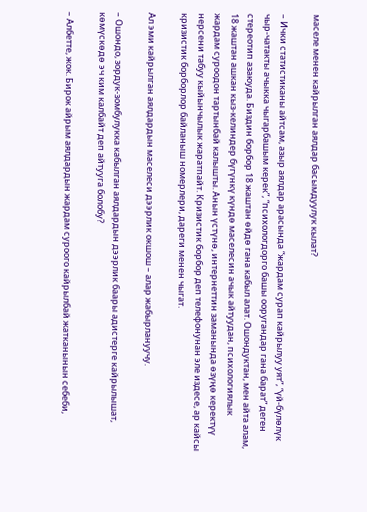маселе менен кайрылган аялдар басымдуулук кылат?

– Ички статистиканы айтсам, азыр аялдар арасында “жардам сурап кайрылуу уят”, “үй-бүлөлүк чыр-чатакты ачыкка чыгарбашым керек”, “психологдорго башы ооругандар гана барат” деген стереотип азаюуда. Биздин борбор 18 жаштан өйдө гана кабыл алат. Ошондуктан, мен айта алам, 18 жаштан ашкан кыз-келиндер бүгүнкү күндө маселесин ачык айтуудан, психологиялык жардам суроодон тартынбай калышты. Анын үстүнө, интернеттин заманында өзүңө керектүү нерсени табуу кыйынчылык жаратпайт. Кризистик борбор деп телефонунан эле издесе, ар кайсы кризистик борборлор байланыш номерлери, дареги менен чыгат.

Ал эми кайрылган аялдардын маселеси дээрлик окшош – алар жабырлануучу.

– Ошондо, зордук-зомбулукка кабылган аялдардын дээрлик баары адистерге кайрылышат, көмүскөдө эч ким калбайт деп айтууга болобу?

– Албетте, жок. Бирок айрым аялдардын жардам суроого кайрылбай жатканынын себеби,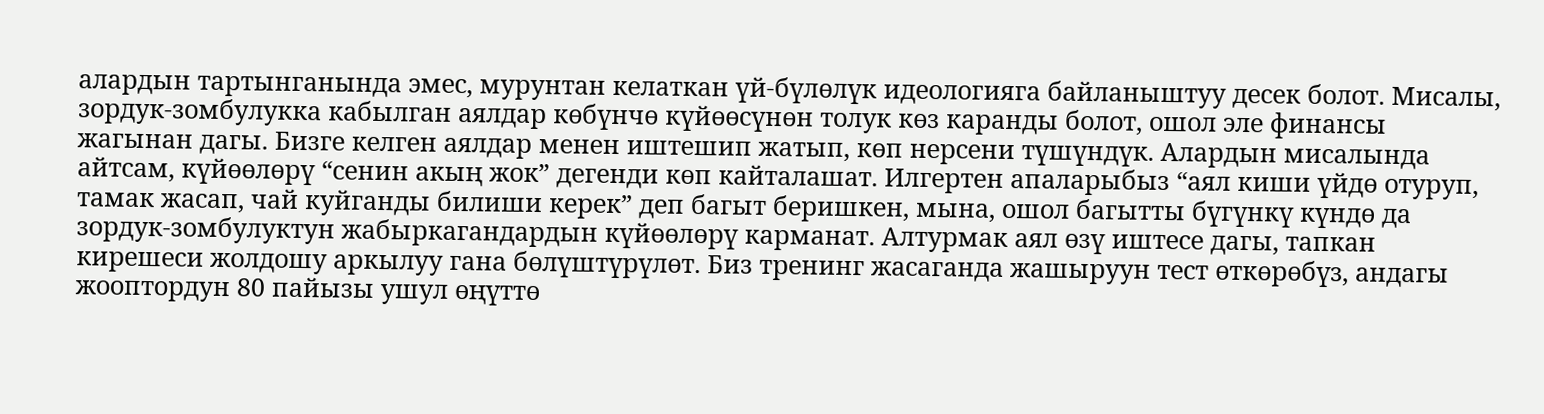алардын тартынганында эмес, мурунтан келаткан үй-бүлөлүк идеологияга байланыштуу десек болот. Мисалы, зордук-зомбулукка кабылган аялдар көбүнчө күйөөсүнөн толук көз каранды болот, ошол эле финансы жагынан дагы. Бизге келген аялдар менен иштешип жатып, көп нерсени түшүндүк. Алардын мисалында айтсам, күйөөлөрү “сенин акың жок” дегенди көп кайталашат. Илгертен апаларыбыз “аял киши үйдө отуруп, тамак жасап, чай куйганды билиши керек” деп багыт беришкен, мына, ошол багытты бүгүнкү күндө да зордук-зомбулуктун жабыркагандардын күйөөлөрү карманат. Алтурмак аял өзү иштесе дагы, тапкан кирешеси жолдошу аркылуу гана бөлүштүрүлөт. Биз тренинг жасаганда жашыруун тест өткөрөбүз, андагы жооптордун 80 пайызы ушул өңүттө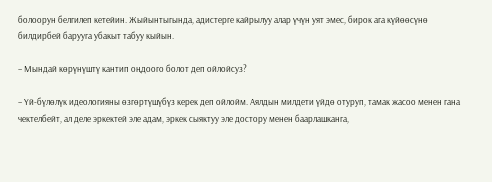болоорун белгилеп кетейин. Жыйынтыгында, адистерге кайрылуу алар үчүн уят эмес, бирок ага күйөөсүнө билдирбей барууга убакыт табуу кыйын.

– Мындай көрүнүштү кантип оңдоого болот деп ойлойсуз?

– Үй-бүлөлүк идеологияны өзгөртүшүбүз керек деп ойлойм. Аялдын милдети үйдө отуруп, тамак жасоо менен гана чектелбейт, ал деле эркектей эле адам, эркек сыяктуу эле достору менен баарлашканга,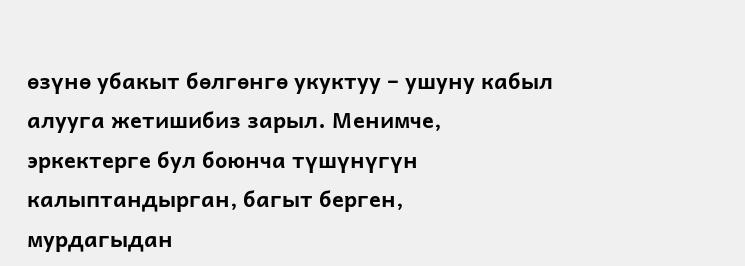өзүнө убакыт бөлгөнгө укуктуу – ушуну кабыл алууга жетишибиз зарыл. Менимче, эркектерге бул боюнча түшүнүгүн калыптандырган, багыт берген, мурдагыдан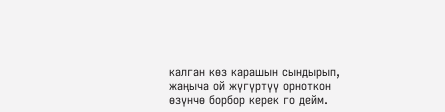калган көз карашын сындырып, жаңыча ой жүгүртүү орноткон өзүнчө борбор керек го дейм.